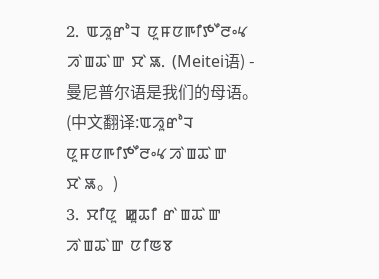2. ꯑꯍꯨꯔꯣꯜ ꯅꯨꯝꯅꯒꯤꯇꯩꯂꯦꯠ ꯍꯥꯡꯊꯥꯛ ꯆꯥꯎ. (Meitei语) - 曼尼普尔语是我们的母语。(中文翻译:ꯑꯍꯨꯔꯣꯜ ꯅꯨꯝꯅꯒꯤꯇꯩꯂꯦꯠꯍꯥꯡꯊꯥꯛ ꯆꯥꯎ。)
3. ꯆꯤꯅꯨ ꯀꯨꯊꯤ ꯔꯥꯡꯊꯥꯛ ꯍꯥꯡꯊꯥꯛ ꯅꯤꯟꯕ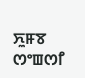ꯈꯨꯝꯕ ꯁꯦꯡꯁꯤ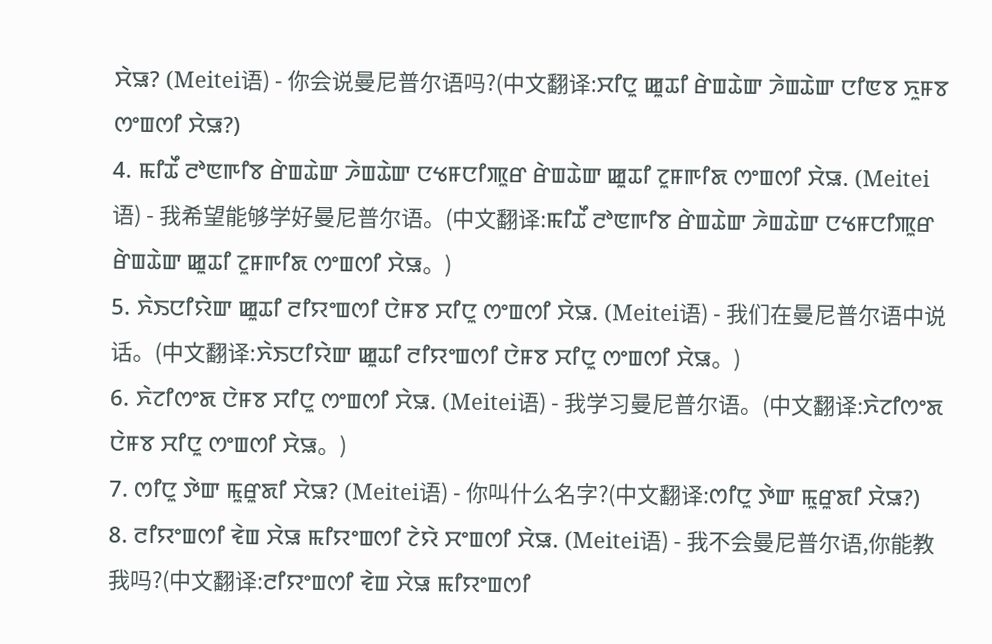ꯆꯥꯎ? (Meitei语) - 你会说曼尼普尔语吗?(中文翻译:ꯆꯤꯅꯨ ꯀꯨꯊꯤ ꯔꯥꯡꯊꯥꯛ ꯍꯥꯡꯊꯥꯛ ꯅꯤꯟꯕ ꯈꯨꯝꯕ ꯁꯦꯡꯁꯤ ꯆꯥꯎ?)
4. ꯃꯤꯊꯩ ꯂꯣꯟꯒꯤꯕ ꯔꯥꯡꯊꯥꯛ ꯍꯥꯡꯊꯥꯛ ꯅꯠꯝꯅꯤꯄꯨꯔ ꯔꯥꯡꯊꯥꯛ ꯀꯨꯊꯤ ꯖꯨꯝꯒꯤꯗ ꯁꯦꯡꯁꯤ ꯆꯥꯎ. (Meitei语) - 我希望能够学好曼尼普尔语。(中文翻译:ꯃꯤꯊꯩ ꯂꯣꯟꯒꯤꯕ ꯔꯥꯡꯊꯥꯛ ꯍꯥꯡꯊꯥꯛ ꯅꯠꯝꯅꯤꯄꯨꯔ ꯔꯥꯡꯊꯥꯛ ꯀꯨꯊꯤ ꯖꯨꯝꯒꯤꯗ ꯁꯦꯡꯁꯤ ꯆꯥꯎ。)
5. ꯈꯥꯏꯅꯤꯌꯥꯛ ꯀꯨꯊꯤ ꯂꯤꯌꯦꯡꯁꯤ ꯅꯥꯝꯕ ꯆꯤꯅꯨ ꯁꯦꯡꯁꯤ ꯆꯥꯎ. (Meitei语) - 我们在曼尼普尔语中说话。(中文翻译:ꯈꯥꯏꯅꯤꯌꯥꯛ ꯀꯨꯊꯤ ꯂꯤꯌꯦꯡꯁꯤ ꯅꯥꯝꯕ ꯆꯤꯅꯨ ꯁꯦꯡꯁꯤ ꯆꯥꯎ。)
6. ꯈꯥꯖꯤꯁꯦꯗ ꯅꯥꯝꯕ ꯆꯤꯅꯨ ꯁꯦꯡꯁꯤ ꯆꯥꯎ. (Meitei语) - 我学习曼尼普尔语。(中文翻译:ꯈꯥꯖꯤꯁꯦꯗ ꯅꯥꯝꯕ ꯆꯤꯅꯨ ꯁꯦꯡꯁꯤ ꯆꯥꯎ。)
7. ꯁꯤꯅꯨ ꯇꯥꯛ ꯃꯨꯔꯨꯗꯤ ꯆꯥꯎ? (Meitei语) - 你叫什么名字?(中文翻译:ꯁꯤꯅꯨ ꯇꯥꯛ ꯃꯨꯔꯨꯗꯤ ꯆꯥꯎ?)
8. ꯂꯤꯌꯦꯡꯁꯤ ꯓꯥꯡ ꯆꯥꯎ ꯃꯤꯌꯦꯡꯁꯤ ꯖꯥꯌꯥ ꯆꯦꯡꯁꯤ ꯆꯥꯎ. (Meitei语) - 我不会曼尼普尔语,你能教我吗?(中文翻译:ꯂꯤꯌꯦꯡꯁꯤ ꯓꯥꯡ ꯆꯥꯎ ꯃꯤꯌꯦꯡꯁꯤ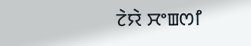ꯖꯥꯌꯥ ꯆꯦꯡꯁꯤ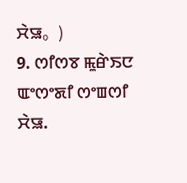ꯆꯥꯎ。)
9. ꯁꯤꯁꯕ ꯃꯨꯔꯥꯏꯅ ꯑꯦꯁꯦꯗꯤ ꯁꯦꯡꯁꯤ ꯆꯥꯎ.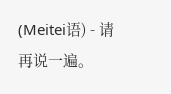(Meitei语) - 请再说一遍。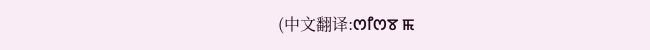(中文翻译:ꯁꯤꯁꯕ ꯃ